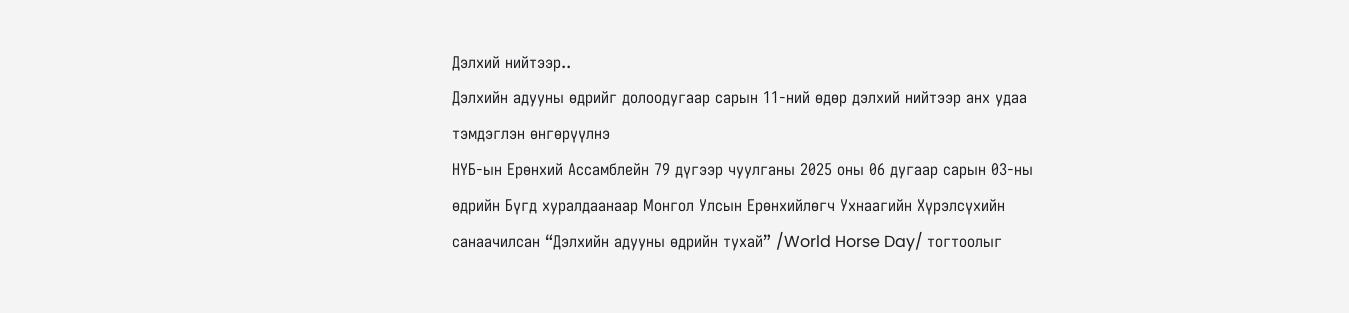Дэлхий нийтээр..
Дэлхийн адууны өдрийг долоодугаар сарын 11-ний өдөр дэлхий нийтээр анх удаа тэмдэглэн өнгөрүүлнэ
НҮБ-ын Ерөнхий Ассамблейн 79 дүгээр чуулганы 2025 оны 06 дугаар сарын 03-ны өдрийн Бүгд хуралдаанаар Монгол Улсын Ерөнхийлөгч Ухнаагийн Хүрэлсүхийн санаачилсан “Дэлхийн адууны өдрийн тухай” /World Horse Day/ тогтоолыг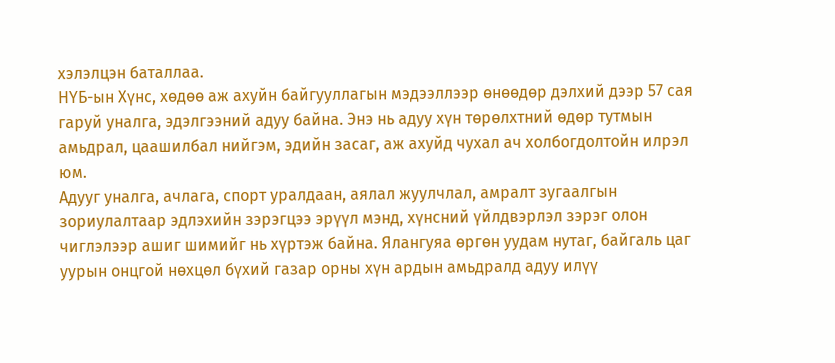хэлэлцэн баталлаа.
НҮБ-ын Хүнс, хөдөө аж ахуйн байгууллагын мэдээллээр өнөөдөр дэлхий дээр 57 сая гаруй уналга, эдэлгээний адуу байна. Энэ нь адуу хүн төрөлхтний өдөр тутмын амьдрал, цаашилбал нийгэм, эдийн засаг, аж ахуйд чухал ач холбогдолтойн илрэл юм.
Адууг уналга, ачлага, спорт уралдаан, аялал жуулчлал, амралт зугаалгын зориулалтаар эдлэхийн зэрэгцээ эрүүл мэнд, хүнсний үйлдвэрлэл зэрэг олон чиглэлээр ашиг шимийг нь хүртэж байна. Ялангуяа өргөн уудам нутаг, байгаль цаг уурын онцгой нөхцөл бүхий газар орны хүн ардын амьдралд адуу илүү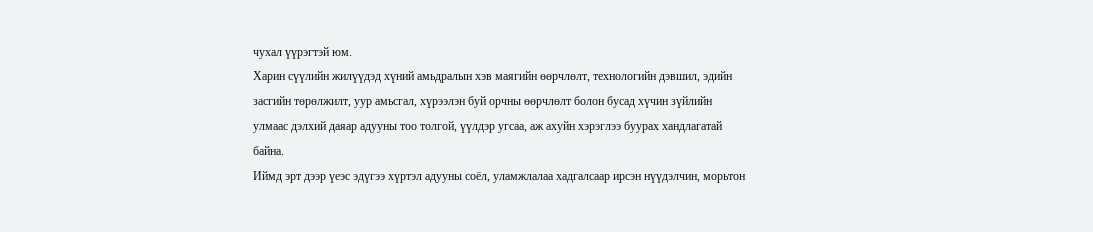чухал үүрэгтэй юм.
Харин сүүлийн жилүүдэд хүний амьдралын хэв маягийн өөрчлөлт, технологийн дэвшил, эдийн засгийн төрөлжилт, уур амьсгал, хүрээлэн буй орчны өөрчлөлт болон бусад хүчин зүйлийн улмаас дэлхий даяар адууны тоо толгой, үүлдэр угсаа, аж ахуйн хэрэглээ буурах хандлагатай байна.
Иймд эрт дээр үеэс эдүгээ хүртэл адууны соёл, уламжлалаа хадгалсаар ирсэн нүүдэлчин, морьтон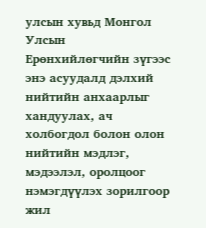улсын хувьд Монгол Улсын Ерөнхийлөгчийн зүгээс энэ асуудалд дэлхий нийтийн анхаарлыг хандуулах, ач холбогдол болон олон нийтийн мэдлэг, мэдээлэл, оролцоог нэмэгдүүлэх зорилгоор жил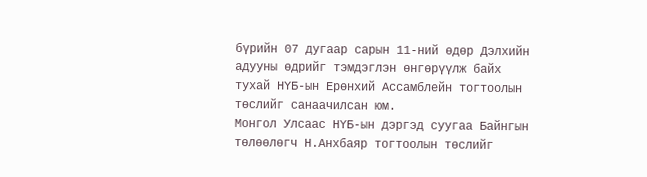бүрийн 07 дугаар сарын 11-ний өдөр Дэлхийн адууны өдрийг тэмдэглэн өнгөрүүлж байх тухай НҮБ-ын Ерөнхий Ассамблейн тогтоолын төслийг санаачилсан юм.
Монгол Улсаас НҮБ-ын дэргэд суугаа Байнгын төлөөлөгч Н.Анхбаяр тогтоолын төслийг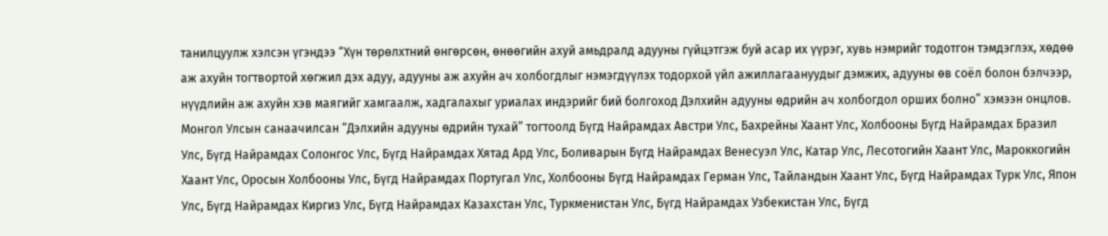танилцуулж хэлсэн үгэндээ “Хүн төрөлхтний өнгөрсөн, өнөөгийн ахуй амьдралд адууны гүйцэтгэж буй асар их үүрэг, хувь нэмрийг тодотгон тэмдэглэх, хөдөө аж ахуйн тогтвортой хөгжил дэх адуу, адууны аж ахуйн ач холбогдлыг нэмэгдүүлэх тодорхой үйл ажиллагаануудыг дэмжих, адууны өв соёл болон бэлчээр, нүүдлийн аж ахуйн хэв маягийг хамгаалж, хадгалахыг уриалах индэрийг бий болгоход Дэлхийн адууны өдрийн ач холбогдол орших болно” хэмээн онцлов.
Монгол Улсын санаачилсан “Дэлхийн адууны өдрийн тухай” тогтоолд Бүгд Найрамдах Австри Улс, Бахрейны Хаант Улс, Холбооны Бүгд Найрамдах Бразил Улс, Бүгд Найрамдах Солонгос Улс, Бүгд Найрамдах Хятад Ард Улс, Боливарын Бүгд Найрамдах Венесуэл Улс, Катар Улс, Лесотогийн Хаант Улс, Мароккогийн Хаант Улс, Оросын Холбооны Улс, Бүгд Найрамдах Португал Улс, Холбооны Бүгд Найрамдах Герман Улс, Тайландын Хаант Улс, Бүгд Найрамдах Турк Улс, Япон Улс, Бүгд Найрамдах Киргиз Улс, Бүгд Найрамдах Казахстан Улс, Туркменистан Улс, Бүгд Найрамдах Узбекистан Улс, Бүгд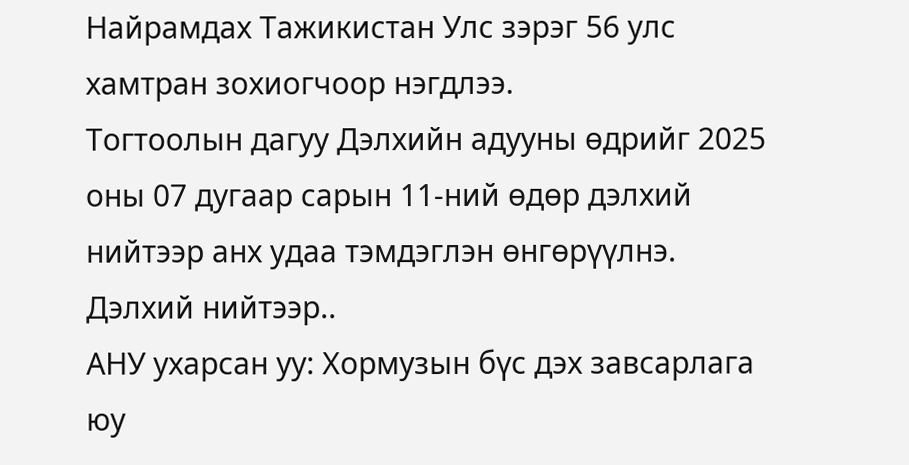Найрамдах Тажикистан Улс зэрэг 56 улс хамтран зохиогчоор нэгдлээ.
Тогтоолын дагуу Дэлхийн адууны өдрийг 2025 оны 07 дугаар сарын 11-ний өдөр дэлхий нийтээр анх удаа тэмдэглэн өнгөрүүлнэ.
Дэлхий нийтээр..
АНУ ухарсан уу: Хормузын бүс дэх завсарлага юу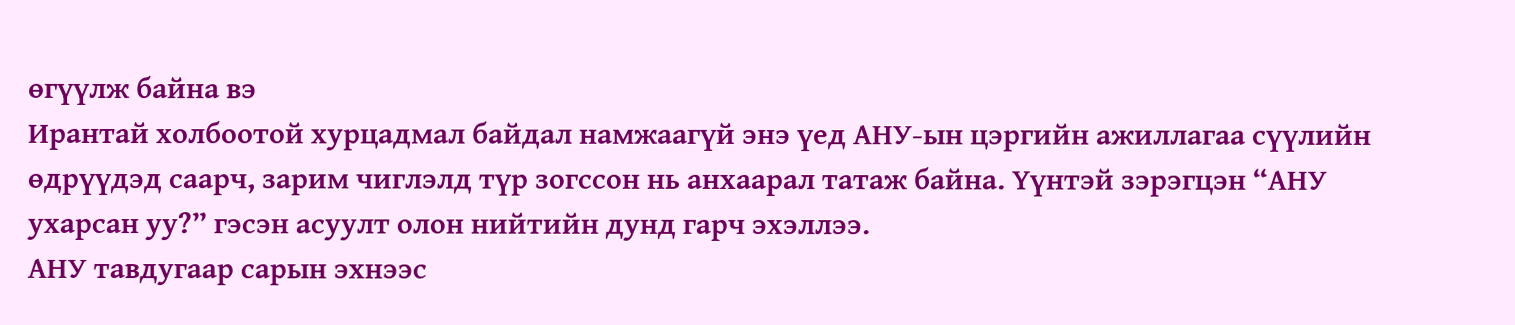өгүүлж байна вэ
Ирантай холбоотой хурцадмал байдал намжаагүй энэ үед АНУ-ын цэргийн ажиллагаа сүүлийн өдрүүдэд саарч, зарим чиглэлд түр зогссон нь анхаарал татаж байна. Үүнтэй зэрэгцэн “АНУ ухарсан уу?” гэсэн асуулт олон нийтийн дунд гарч эхэллээ.
АНУ тавдугаар сарын эхнээс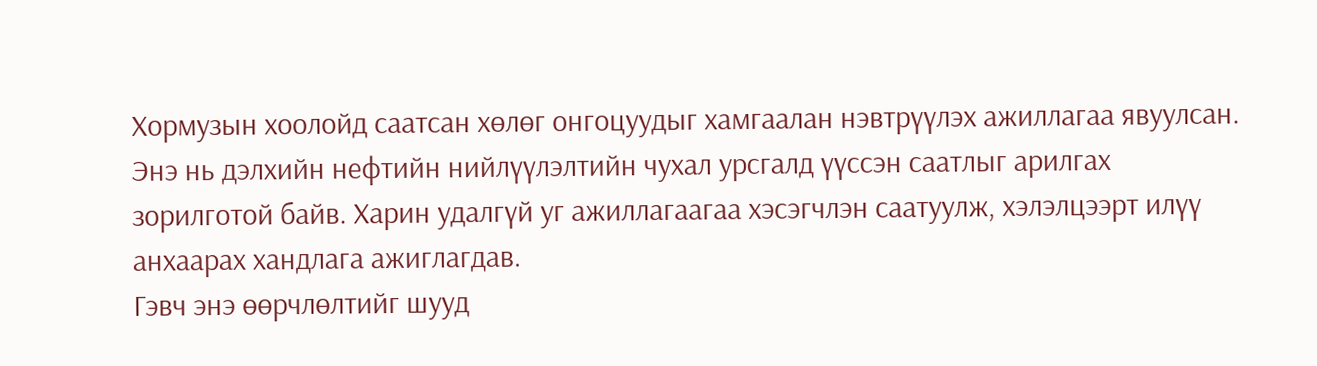Хормузын хоолойд саатсан хөлөг онгоцуудыг хамгаалан нэвтрүүлэх ажиллагаа явуулсан. Энэ нь дэлхийн нефтийн нийлүүлэлтийн чухал урсгалд үүссэн саатлыг арилгах зорилготой байв. Харин удалгүй уг ажиллагаагаа хэсэгчлэн саатуулж, хэлэлцээрт илүү анхаарах хандлага ажиглагдав.
Гэвч энэ өөрчлөлтийг шууд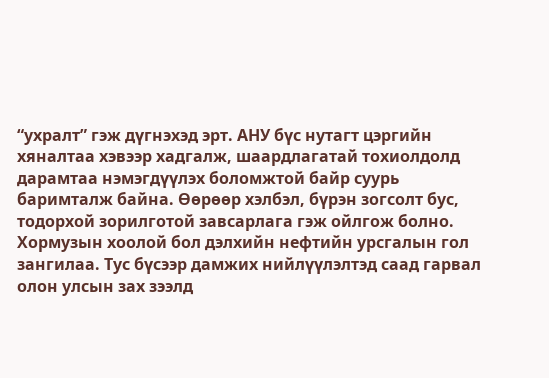“ухралт” гэж дүгнэхэд эрт. АНУ бүс нутагт цэргийн хяналтаа хэвээр хадгалж, шаардлагатай тохиолдолд дарамтаа нэмэгдүүлэх боломжтой байр суурь баримталж байна. Өөрөөр хэлбэл, бүрэн зогсолт бус, тодорхой зорилготой завсарлага гэж ойлгож болно.
Хормузын хоолой бол дэлхийн нефтийн урсгалын гол зангилаа. Тус бүсээр дамжих нийлүүлэлтэд саад гарвал олон улсын зах зээлд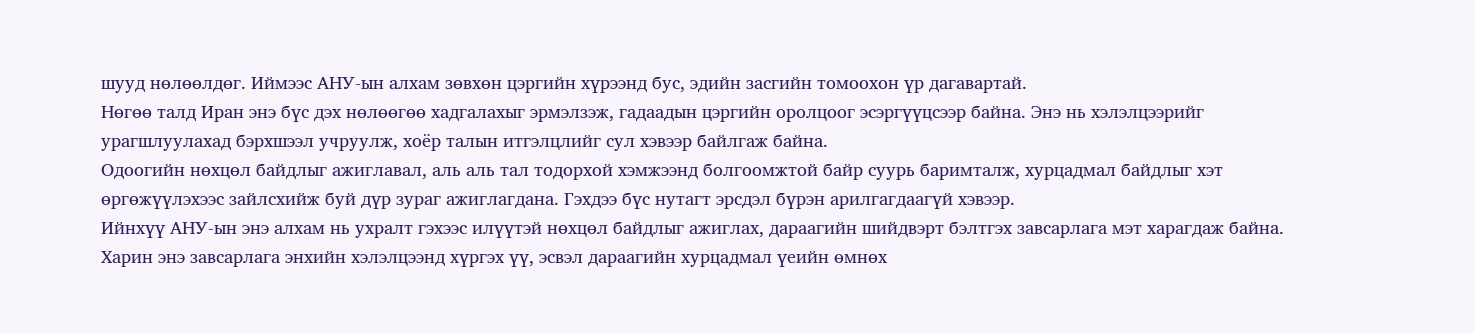шууд нөлөөлдөг. Иймээс АНУ-ын алхам зөвхөн цэргийн хүрээнд бус, эдийн засгийн томоохон үр дагавартай.
Нөгөө талд Иран энэ бүс дэх нөлөөгөө хадгалахыг эрмэлзэж, гадаадын цэргийн оролцоог эсэргүүцсээр байна. Энэ нь хэлэлцээрийг урагшлуулахад бэрхшээл учруулж, хоёр талын итгэлцлийг сул хэвээр байлгаж байна.
Одоогийн нөхцөл байдлыг ажиглавал, аль аль тал тодорхой хэмжээнд болгоомжтой байр суурь баримталж, хурцадмал байдлыг хэт өргөжүүлэхээс зайлсхийж буй дүр зураг ажиглагдана. Гэхдээ бүс нутагт эрсдэл бүрэн арилгагдаагүй хэвээр.
Ийнхүү АНУ-ын энэ алхам нь ухралт гэхээс илүүтэй нөхцөл байдлыг ажиглах, дараагийн шийдвэрт бэлтгэх завсарлага мэт харагдаж байна. Харин энэ завсарлага энхийн хэлэлцээнд хүргэх үү, эсвэл дараагийн хурцадмал үеийн өмнөх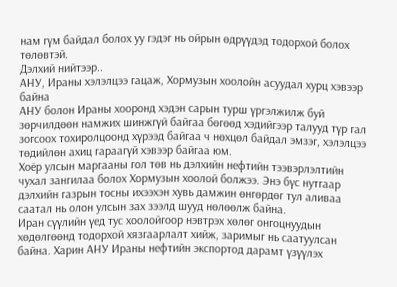нам гүм байдал болох уу гэдэг нь ойрын өдрүүдэд тодорхой болох төлөвтэй.
Дэлхий нийтээр..
АНУ, Ираны хэлэлцээ гацаж, Хормузын хоолойн асуудал хурц хэвээр байна
АНУ болон Ираны хооронд хэдэн сарын турш үргэлжилж буй зөрчилдөөн намжих шинжгүй байгаа бөгөөд хэдийгээр талууд түр гал зогсоох тохиролцоонд хүрээд байгаа ч нөхцөл байдал эмзэг, хэлэлцээ төдийлөн ахиц гараагүй хэвээр байгаа юм.
Хоёр улсын маргааны гол төв нь дэлхийн нефтийн тээвэрлэлтийн чухал зангилаа болох Хормузын хоолой болжээ. Энэ бүс нутгаар дэлхийн газрын тосны ихээхэн хувь дамжин өнгөрдөг тул аливаа саатал нь олон улсын зах зээлд шууд нөлөөлж байна.
Иран сүүлийн үед тус хоолойгоор нэвтрэх хөлөг онгоцнуудын хөдөлгөөнд тодорхой хязгаарлалт хийж, заримыг нь саатуулсан байна. Харин АНУ Ираны нефтийн экспортод дарамт үзүүлэх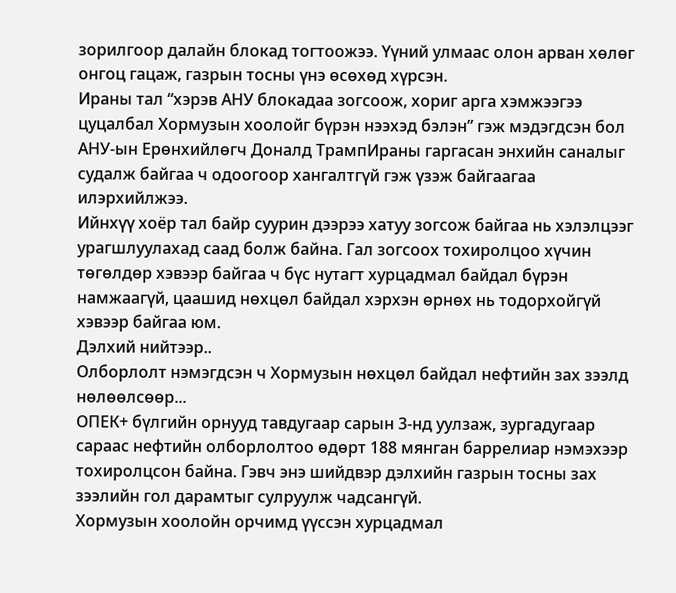зорилгоор далайн блокад тогтоожээ. Үүний улмаас олон арван хөлөг онгоц гацаж, газрын тосны үнэ өсөхөд хүрсэн.
Ираны тал “хэрэв АНУ блокадаа зогсоож, хориг арга хэмжээгээ цуцалбал Хормузын хоолойг бүрэн нээхэд бэлэн” гэж мэдэгдсэн бол АНУ-ын Ерөнхийлөгч Доналд ТрампИраны гаргасан энхийн саналыг судалж байгаа ч одоогоор хангалтгүй гэж үзэж байгаагаа илэрхийлжээ.
Ийнхүү хоёр тал байр суурин дээрээ хатуу зогсож байгаа нь хэлэлцээг урагшлуулахад саад болж байна. Гал зогсоох тохиролцоо хүчин төгөлдөр хэвээр байгаа ч бүс нутагт хурцадмал байдал бүрэн намжаагүй, цаашид нөхцөл байдал хэрхэн өрнөх нь тодорхойгүй хэвээр байгаа юм.
Дэлхий нийтээр..
Олборлолт нэмэгдсэн ч Хормузын нөхцөл байдал нефтийн зах зээлд нөлөөлсөөр...
ОПЕК+ бүлгийн орнууд тавдугаар сарын 3-нд уулзаж, зургадугаар сараас нефтийн олборлолтоо өдөрт 188 мянган баррелиар нэмэхээр тохиролцсон байна. Гэвч энэ шийдвэр дэлхийн газрын тосны зах зээлийн гол дарамтыг сулруулж чадсангүй.
Хормузын хоолойн орчимд үүссэн хурцадмал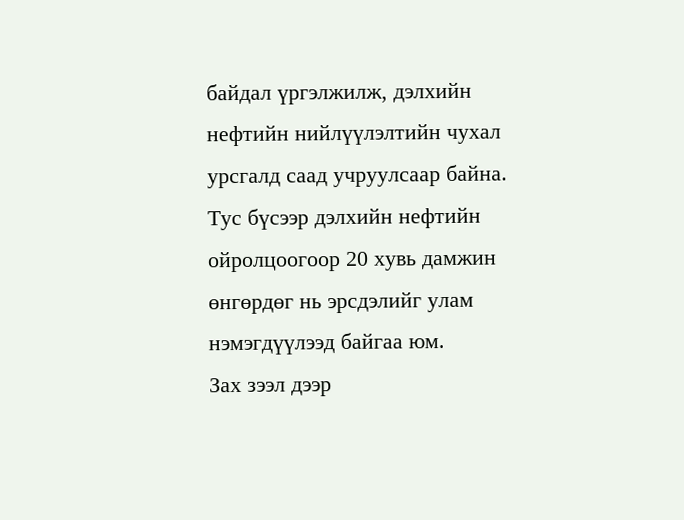байдал үргэлжилж, дэлхийн нефтийн нийлүүлэлтийн чухал урсгалд саад учруулсаар байна. Тус бүсээр дэлхийн нефтийн ойролцоогоор 20 хувь дамжин өнгөрдөг нь эрсдэлийг улам нэмэгдүүлээд байгаа юм.
Зах зээл дээр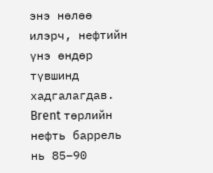энэ нөлөө илэрч, нефтийн үнэ өндөр түвшинд хадгалагдав. Brent төрлийн нефть баррель нь 85–90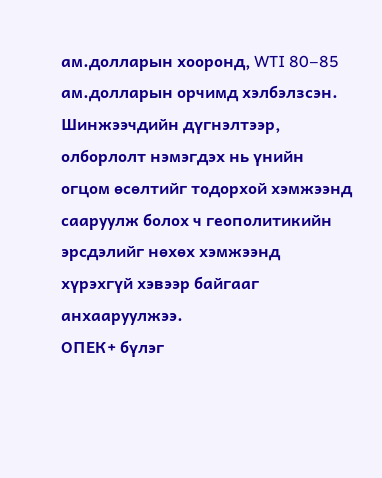ам.долларын хооронд, WTI 80–85 ам.долларын орчимд хэлбэлзсэн.
Шинжээчдийн дүгнэлтээр, олборлолт нэмэгдэх нь үнийн огцом өсөлтийг тодорхой хэмжээнд сааруулж болох ч геополитикийн эрсдэлийг нөхөх хэмжээнд хүрэхгүй хэвээр байгааг анхааруулжээ.
ОПЕК+ бүлэг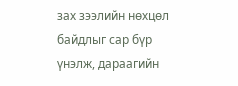зах зээлийн нөхцөл байдлыг сар бүр үнэлж, дараагийн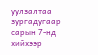уулзалтаа зургадугаар сарын 7-нд хийхээр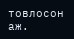товлосон аж.